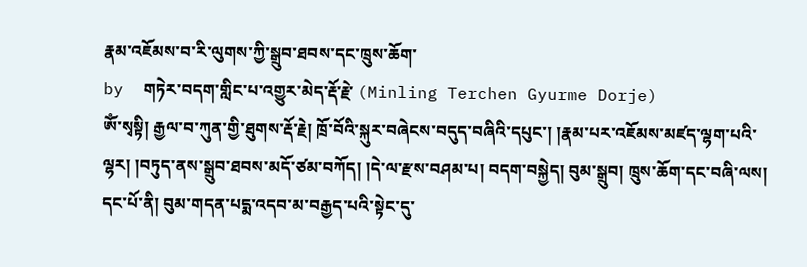རྣམ་འཇོམས་བ་རི་ལུགས་ཀྱི་སྒྲུབ་ཐབས་དང་ཁྲུས་ཆོག་
by  གཏེར་བདག་གླིང་པ་འགྱུར་མེད་རྡོ་རྗེ་ (Minling Terchen Gyurme Dorje)
ཨོཾ་སྭསྟི། རྒྱལ་བ་ཀུན་གྱི་ཐུགས་རྡོ་རྗེ། ཁྲོ་བོའི་སྐུར་བཞེངས་བདུད་བཞིའི་དཔུང་། །རྣམ་པར་འཇོམས་མཛད་ལྷག་པའི་ལྷར། །བཏུད་ནས་སྒྲུབ་ཐབས་མདོ་ཙམ་བཀོད། །དེ་ལ་རྫས་བཤམ་པ། བདག་བསྐྱེད། བུམ་སྒྲུབ། ཁྲུས་ཆོག་དང་བཞི་ལས། དང་པོ་ནི། བུམ་གདན་པདྨ་འདབ་མ་བརྒྱད་པའི་སྟེང་དུ་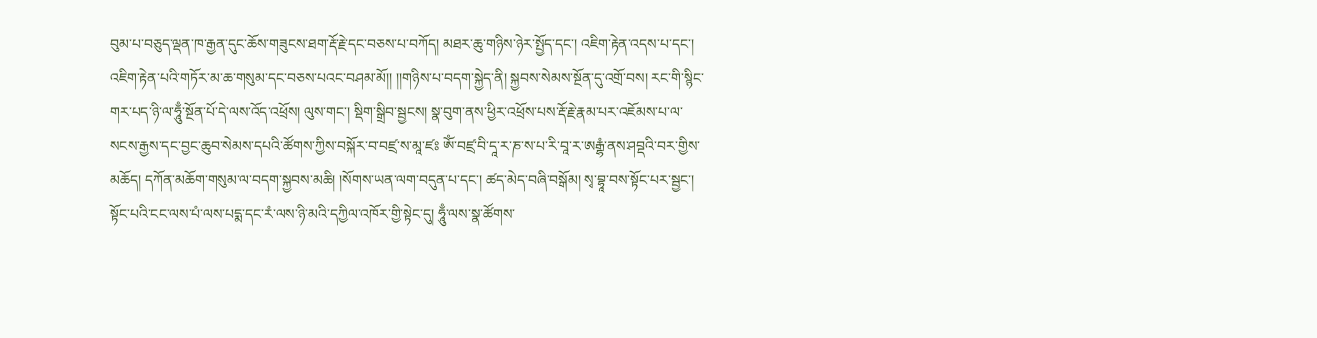བུམ་པ་བཅུད་ལྡན་ཁ་རྒྱན་དུང་ཆོས་གཟུངས་ཐག་རྡོ་རྗེ་དང་བཅས་པ་བཀོད། མཐར་ཆུ་གཉིས་ཉེར་སྤྱོད་དང་། འཇིག་རྟེན་འདས་པ་དང་། འཇིག་རྟེན་པའི་གཏོར་མ་ཆ་གསུམ་དང་བཅས་པའང་བཤམ་མོ།། །།གཉིས་པ་བདག་སྐྱེད་ནི། སྐྱབས་སེམས་སྔོན་དུ་འགྲོ་བས། རང་གི་སྙིང་གར་པད་ཉི་ལ་ཧཱུྃ་སྔོན་པོ་དེ་ལས་འོད་འཕྲོས། ལུས་གང་། སྡིག་སྒྲིབ་སྦྱངས། སྣ་བུག་ནས་ཕྱིར་འཕྲོས་པས་རྡོ་རྗེ་རྣམ་པར་འཇོམས་པ་ལ་སངས་རྒྱས་དང་བྱང་ཆུབ་སེམས་དཔའི་ཚོགས་ཀྱིས་བསྐོར་བ་བཛྲ་ས་མཱ་ཛཿ ཨོཾ་བཛྲ་བི་དཱ་ར་ཎ་ས་པ་རི་བཱ་ར་ཨརྒྷཾ་ནས་ཤབྡའི་བར་གྱིས་མཆོད། དཀོན་མཆོག་གསུམ་ལ་བདག་སྐྱབས་མཆི། །སོགས་ཡན་ལག་བདུན་པ་དང་། ཚད་མེད་བཞི་བསྒོམ། སྭ་བྷཱ་བས་སྟོང་པར་སྦྱང་། སྟོང་པའི་ངང་ལས་པཾ་ལས་པདྨ་དང་རཾ་ལས་ཉི་མའི་དཀྱིལ་འཁོར་གྱི་སྟེང་དུ། ཧཱུྃ་ལས་སྣ་ཚོགས་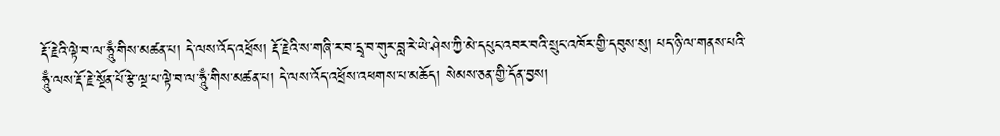རྡོ་རྗེའི་ལྟེ་བ་ལ་ཧཱུྃ་གིས་མཚན་པ། དེ་ལས་འོད་འཕྲོས། རྡོ་རྗེའི་ས་གཞི་ར་བ་དྲྭ་བ་གུར་བླ་རེ་ཡེ་ཤེས་ཀྱི་མེ་དཔུང་འབར་བའི་སྲུང་འཁོར་གྱི་དབུས་སུ། པད་ཉི་ལ་གནས་པའི་ཧཱུྃ་ལས་རྡོ་རྗེ་སྔོན་པོ་རྩེ་ལྔ་པ་ལྟེ་བ་ལ་ཧཱུྃ་གིས་མཚན་པ། དེ་ལས་འོད་འཕྲོས་འཕགས་པ་མཆོད། སེམས་ཅན་གྱི་དོན་བྱས།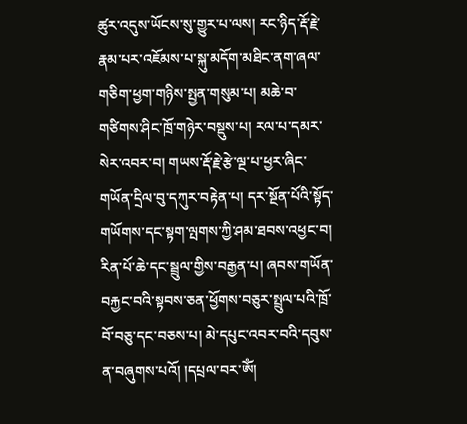ཚུར་འདུས་ཡོངས་སུ་གྱུར་པ་ལས། རང་ཉིད་རྡོ་རྗེ་རྣམ་པར་འཇོམས་པ་སྐུ་མདོག་མཐིང་ནག་ཞལ་གཅིག་ཕྱག་གཉིས་སྤྱན་གསུམ་པ། མཆེ་བ་གཙིགས་ཤིང་ཁྲོ་གཉེར་བསྡུས་པ། རལ་པ་དམར་སེར་འབར་བ། གཡས་རྡོ་རྗེ་རྩེ་ལྔ་པ་ཕྱར་ཞིང་གཡོན་དྲིལ་བུ་དཀུར་བརྟེན་པ། དར་སྔོན་པོའི་སྟོད་གཡོགས་དང་སྟག་ལྤགས་ཀྱི་ཤམ་ཐབས་འཕྱང་བ། རིན་པོ་ཆེ་དང་སྦྲུལ་གྱིས་བརྒྱན་པ། ཞབས་གཡོན་བརྐྱང་བའི་སྟབས་ཅན་ཕྱོགས་བཅུར་སྤྲུལ་པའི་ཁྲོ་བོ་བཅུ་དང་བཅས་པ། མེ་དཔུང་འབར་བའི་དབུས་ན་བཞུགས་པའོ། །དཔྲལ་བར་ཨོཾ།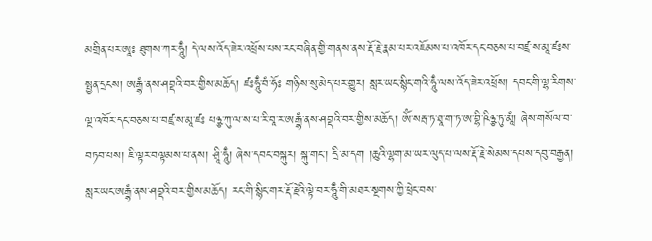མགྲིན་པར་ཨཱཿ ཐུགས་ཀར་ཧཱུྃ། དེ་ལས་འོད་ཟེར་འཕྲོས་པས་རང་བཞིན་གྱི་གནས་ནས་རྡོ་རྗེ་རྣམ་པར་འཇོམས་པ་འཁོར་དང་བཅས་པ་བཛྲ་ས་མཱ་ཛཿས་སྤྱན་དྲངས། ཨརྒྷཾ་ནས་ཤབྡའི་བར་གྱིས་མཆོད། ཛཿཧཱུྃ་བཾ་ཧོཿ གཉིས་སུ་མེད་པར་གྱུར། སླར་ཡང་སྙིང་གའི་ཧཱུྃ་ལས་འོད་ཟེར་འཕྲོས། དབང་གི་ལྷ་རིགས་ལྔ་འཁོར་དང་བཅས་པ་བཛྲ་ས་མཱ་ཛཿ པཉྩ་ཀུ་ལ་ས་པ་རི་བཱ་ར་ཨརྒྷཾ་ནས་ཤབྡའི་བར་གྱིས་མཆོད། ཨོཾ་སརྦ་ཏ་ཐཱ་ག་ཏ་ཨ་བྷི་ཥིཉྩ་ཏུ་མཱཾ། ཞེས་གསོལ་བ་བཏབ་པས། ཇི་ལྟར་བལྟམས་པ་ནས། ཤྲཱི་ཧཱུྃ། ཞེས་དབང་བསྐུར། སྐུ་གང་། དྲི་མ་དག །ཆུའི་ལྷག་མ་ཡར་ལུད་པ་ལས་རྡོ་རྗེ་སེམས་དཔས་དབུ་བརྒྱན། སླར་ཡང་ཨརྒྷཾ་ནས་ཤབྡའི་བར་གྱིས་མཆོད། རང་གི་སྙིང་གར་རྡོ་རྗེའི་ལྟེ་བར་ཧཱུྃ་གི་མཐར་སྔགས་ཀྱི་ཕྲེང་བས་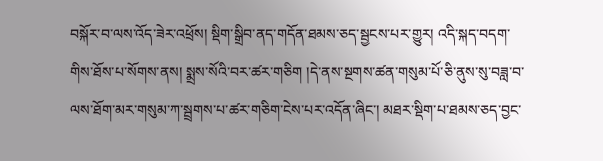བསྐོར་བ་ལས་འོད་ཟེར་འཕྲོས། སྡིག་སྒྲིབ་ནད་གདོན་ཐམས་ཅད་སྦྱངས་པར་གྱུར། འདི་སྐད་བདག་གིས་ཐོས་པ་སོགས་ནས། སྨྲས་སོའི་བར་ཚར་གཅིག །དེ་ནས་སྔགས་ཚན་གསུམ་པོ་ཅི་ནུས་སུ་བཟླ་བ་ལས་ཐོག་མར་གསུམ་ཀ་སྦྲགས་པ་ཚར་གཅིག་ངེས་པར་འདོན་ཞིང་། མཐར་སྡིག་པ་ཐམས་ཅད་བྱང་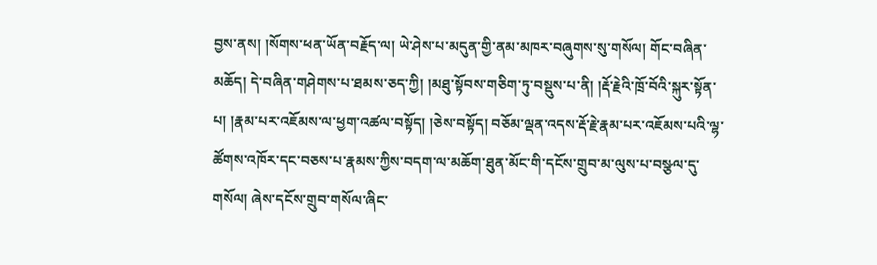བྱས་ནས། །སོགས་ཕན་ཡོན་བརྗོད་ལ། ཡེ་ཤེས་པ་མདུན་གྱི་ནམ་མཁར་བཞུགས་སུ་གསོལ། གོང་བཞིན་མཆོད། དེ་བཞིན་གཤེགས་པ་ཐམས་ཅད་ཀྱི། །མཐུ་སྟོབས་གཅིག་ཏུ་བསྡུས་པ་ནི། །རྡོ་རྗེའི་ཁྲོ་བོའི་སྐུར་སྟོན་པ། །རྣམ་པར་འཇོམས་ལ་ཕྱག་འཚལ་བསྟོད། །ཅེས་བསྟོད། བཅོམ་ལྡན་འདས་རྡོ་རྗེ་རྣམ་པར་འཇོམས་པའི་ལྷ་ཚོགས་འཁོར་དང་བཅས་པ་རྣམས་ཀྱིས་བདག་ལ་མཆོག་ཐུན་མོང་གི་དངོས་གྲུབ་མ་ལུས་པ་བསྩལ་དུ་གསོལ། ཞེས་དངོས་གྲུབ་གསོལ་ཞིང་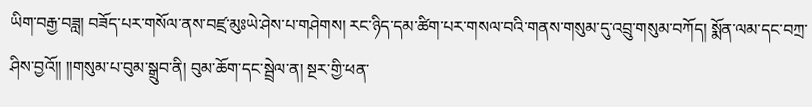ཡིག་བརྒྱ་བཟླ། བཟོད་པར་གསོལ་ནས་བཛྲ་མུཿཡེ་ཤེས་པ་གཤེགས། རང་ཉིད་དམ་ཚིག་པར་གསལ་བའི་གནས་གསུམ་དུ་འབྲུ་གསུམ་བཀོད། སྨོན་ལམ་དང་བཀྲ་ཤིས་བྱའོ།། །།གསུམ་པ་བུམ་སྒྲུབ་ནི། བུམ་ཆོག་དང་སྦྲེལ་ན། སྔར་གྱི་ཕན་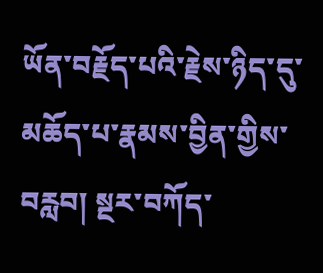ཡོན་བརྗོད་པའི་རྗེས་ཉིད་དུ་མཆོད་པ་རྣམས་བྱིན་གྱིས་བརླབ། སྔར་བཀོད་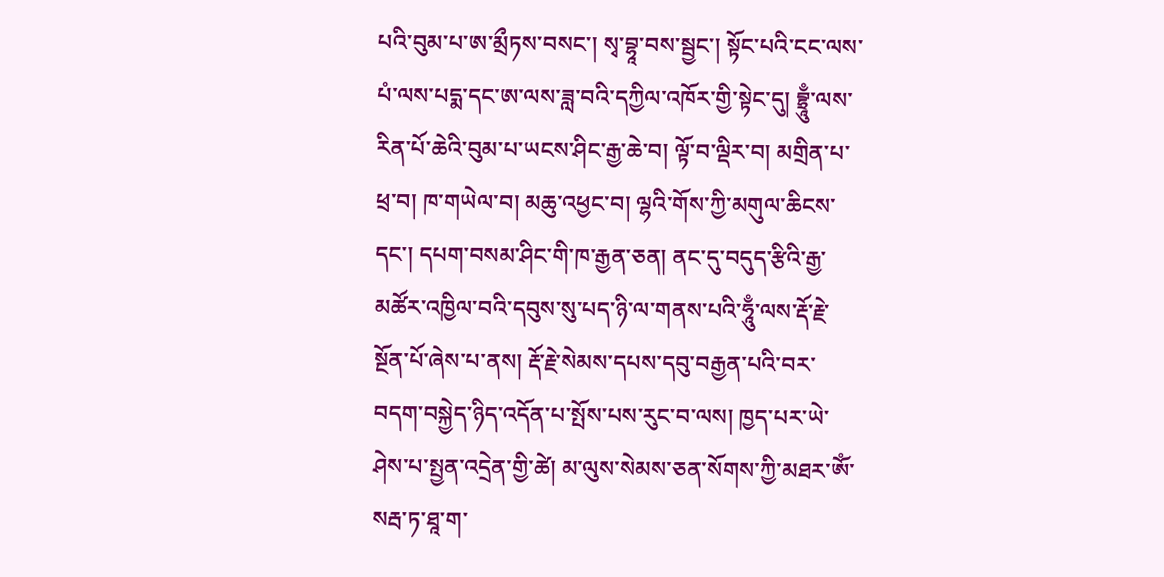པའི་བུམ་པ་ཨ་མྲྀཏས་བསང་། སྭ་བྷཱ་བས་སྦྱང་། སྟོང་པའི་ངང་ལས་པཾ་ལས་པདྨ་དང་ཨ་ལས་ཟླ་བའི་དཀྱིལ་འཁོར་གྱི་སྟེང་དུ། བྷྲཱུྃ་ལས་རིན་པོ་ཆེའི་བུམ་པ་ཡངས་ཤིང་རྒྱ་ཆེ་བ། ལྟོ་བ་ལྡིར་བ། མགྲིན་པ་ཕྲ་བ། ཁ་གཡེལ་བ། མཆུ་འཕྱང་བ། ལྷའི་གོས་ཀྱི་མགུལ་ཆིངས་དང་། དཔག་བསམ་ཤིང་གི་ཁ་རྒྱན་ཅན། ནང་དུ་བདུད་རྩིའི་རྒྱ་མཚོར་འཁྱིལ་བའི་དབུས་སུ་པད་ཉི་ལ་གནས་པའི་ཧཱུྃ་ལས་རྡོ་རྗེ་སྔོན་པོ་ཞེས་པ་ནས། རྡོ་རྗེ་སེམས་དཔས་དབུ་བརྒྱན་པའི་བར་བདག་བསྐྱེད་ཉིད་འདོན་པ་སྤོས་པས་རུང་བ་ལས། ཁྱད་པར་ཡེ་ཤེས་པ་སྤྱན་འདྲེན་གྱི་ཚེ། མ་ལུས་སེམས་ཅན་སོགས་ཀྱི་མཐར་ཨོཾ་སརྦ་ཏ་ཐཱ་ག་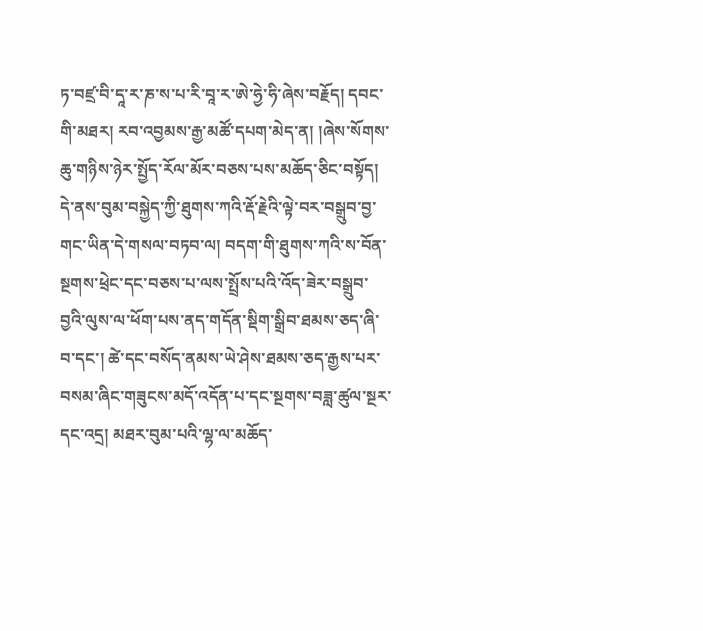ཏ་བཛྲ་བི་དཱ་ར་ཎ་ས་པ་རི་བཱ་ར་ཨེ་ཧྱེ་ཧི་ཞེས་བརྗོད། དབང་གི་མཐར། རབ་འབྱམས་རྒྱ་མཚོ་དཔག་མེད་ན། །ཞེས་སོགས་ཆུ་གཉིས་ཉེར་སྤྱོད་རོལ་མོར་བཅས་པས་མཆོད་ཅིང་བསྟོད། དེ་ནས་བུམ་བསྐྱེད་ཀྱི་ཐུགས་ཀའི་རྡོ་རྗེའི་ལྟེ་བར་བསྒྲུབ་བྱ་གང་ཡིན་དེ་གསལ་བཏབ་ལ། བདག་གི་ཐུགས་ཀའི་ས་བོན་སྔགས་ཕྲེང་དང་བཅས་པ་ལས་སྤྲོས་པའི་འོད་ཟེར་བསྒྲུབ་བྱའི་ལུས་ལ་ཕོག་པས་ནད་གདོན་སྡིག་སྒྲིབ་ཐམས་ཅད་ཞི་བ་དང་། ཚེ་དང་བསོད་ནམས་ཡེ་ཤེས་ཐམས་ཅད་རྒྱས་པར་བསམ་ཞིང་གཟུངས་མདོ་འདོན་པ་དང་སྔགས་བཟླ་ཚུལ་སྔར་དང་འདྲ། མཐར་བུམ་པའི་ལྷ་ལ་མཆོད་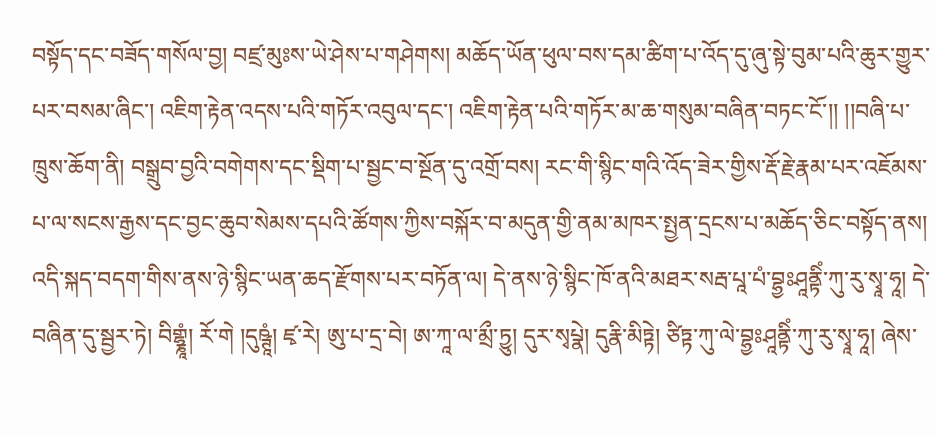བསྟོད་དང་བཟོད་གསོལ་བྱ། བཛྲ་མུཿས་ཡེ་ཤེས་པ་གཤེགས། མཆོད་ཡོན་ཕུལ་བས་དམ་ཚིག་པ་འོད་དུ་ཞུ་སྟེ་བུམ་པའི་ཆུར་གྱུར་པར་བསམ་ཞིང་། འཇིག་རྟེན་འདས་པའི་གཏོར་འབུལ་དང་། འཇིག་རྟེན་པའི་གཏོར་མ་ཆ་གསུམ་བཞིན་བཏང་ངོ་།། །།བཞི་པ་ཁྲུས་ཆོག་ནི། བསྒྲུབ་བྱའི་བགེགས་དང་སྡིག་པ་སྦྱང་བ་སྔོན་དུ་འགྲོ་བས། རང་གི་སྙིང་གའི་འོད་ཟེར་གྱིས་རྡོ་རྗེ་རྣམ་པར་འཇོམས་པ་ལ་སངས་རྒྱས་དང་བྱང་ཆུབ་སེམས་དཔའི་ཚོགས་ཀྱིས་བསྐོར་བ་མདུན་གྱི་ནམ་མཁར་སྤྱན་དྲངས་པ་མཆོད་ཅིང་བསྟོད་ནས། འདི་སྐད་བདག་གིས་ནས་ཉེ་སྙིང་ཡན་ཆད་རྫོགས་པར་བཏོན་ལ། དེ་ནས་ཉེ་སྙིང་ཁོ་ནའི་མཐར་སརྦ་པཱ་པཾ་བྷྱཿཤཱནྟིཾ་ཀུ་རུ་སྭཱ་ཧཱ། དེ་བཞིན་དུ་སྦྱར་ཏེ། བིགྷྣཱཾ། རོ་གེ །དུཥྚཱཾ། ཛྭ་རེ། ཨུ་པ་དྲ་བེ། ཨ་ཀཱ་ལ་མྲྀ་ཏྱུ། དུར་སྭཔྣེ། དུརྣི་མིཏྟེ། ཙིཏྟ་ཀུ་ལེ་བྷྱཿཤཱནྟིཾ་ཀུ་རུ་སྭཱ་ཧཱ། ཞེས་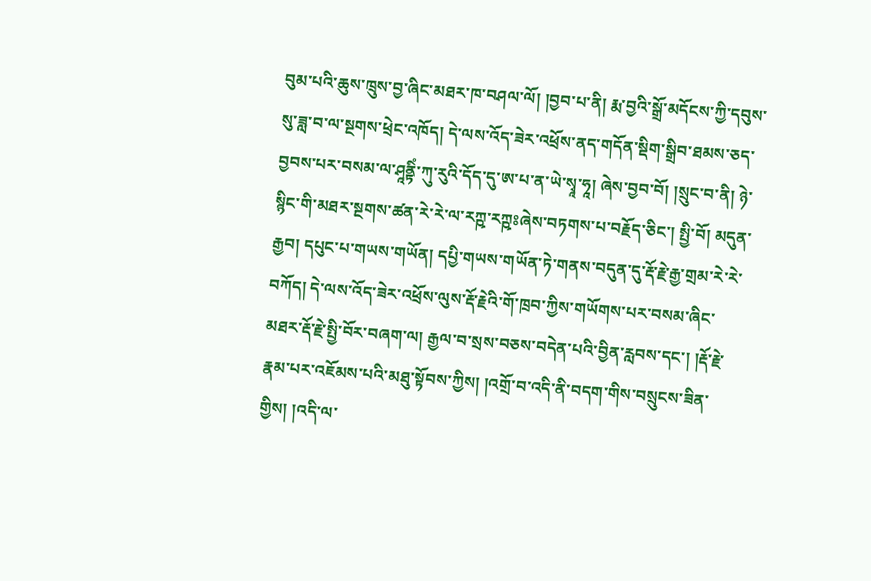བུམ་པའི་ཆུས་ཁྲུས་བྱ་ཞིང་མཐར་ཁ་བཤལ་ལོ། །བྱབ་པ་ནི། རྨ་བྱའི་སྒྲོ་མདོངས་ཀྱི་དབུས་སུ་ཟླ་བ་ལ་སྔགས་ཕྲེང་འཁོད། དེ་ལས་འོད་ཟེར་འཕྲོས་ནད་གདོན་སྡིག་སྒྲིབ་ཐམས་ཅད་བྱབས་པར་བསམ་ལ་ཤཱནྟིཾ་ཀུ་རུའི་དོད་དུ་ཨ་པ་ན་ཡེ་སྭཱ་ཧཱ། ཞེས་བྱབ་བོ། །སྲུང་བ་ནི། ཉེ་སྙིང་གི་མཐར་སྔགས་ཚན་རེ་རེ་ལ་རཀྵ་རཀྵཿཞེས་བཏགས་པ་བརྗོད་ཅིང་། སྤྱི་བོ། མདུན་རྒྱབ། དཔུང་པ་གཡས་གཡོན། དཔྱི་གཡས་གཡོན་ཏེ་གནས་བདུན་དུ་རྡོ་རྗེ་རྒྱ་གྲམ་རེ་རེ་བཀོད། དེ་ལས་འོད་ཟེར་འཕྲོས་ལུས་རྡོ་རྗེའི་གོ་ཁྲབ་ཀྱིས་གཡོགས་པར་བསམ་ཞིང་མཐར་རྡོ་རྗེ་སྤྱི་བོར་བཞག་ལ། རྒྱལ་བ་སྲས་བཅས་བདེན་པའི་བྱིན་རླབས་དང་། །རྡོ་རྗེ་རྣམ་པར་འཇོམས་པའི་མཐུ་སྟོབས་ཀྱིས། །འགྲོ་བ་འདི་ནི་བདག་གིས་བསྲུངས་ཟིན་གྱིས། །འདི་ལ་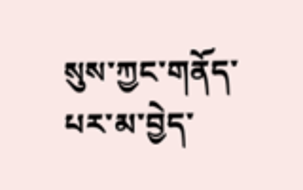སུས་ཀྱང་གནོད་པར་མ་བྱེད་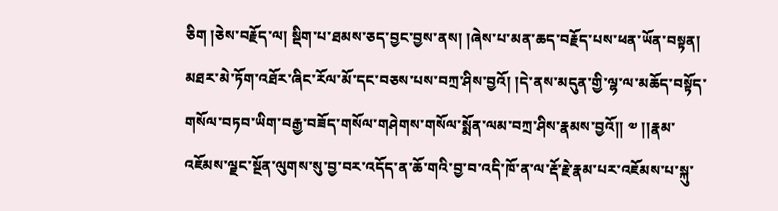ཅིག །ཅེས་བརྗོད་ལ། སྡིག་པ་ཐམས་ཅད་བྱང་བྱས་ནས། །ཞེས་པ་མན་ཆད་བརྗོད་པས་ཕན་ཡོན་བསྟན། མཐར་མེ་ཏོག་འཐོར་ཞིང་རོལ་མོ་དང་བཅས་པས་བཀྲ་ཤིས་བྱའོ། །དེ་ནས་མདུན་གྱི་ལྷ་ལ་མཆོད་བསྟོད་གསོལ་བཏབ་ཡིག་བརྒྱ་བཟོད་གསོལ་གཤེགས་གསོལ་སྨོན་ལམ་བཀྲ་ཤིས་རྣམས་བྱའོ།། ༧ །།རྣམ་འཇོམས་ལྗང་སྔོན་ལུགས་སུ་བྱ་བར་འདོད་ན་ཆོ་གའི་བྱ་བ་འདི་ཁོ་ན་ལ་རྡོ་རྗེ་རྣམ་པར་འཇོམས་པ་སྐུ་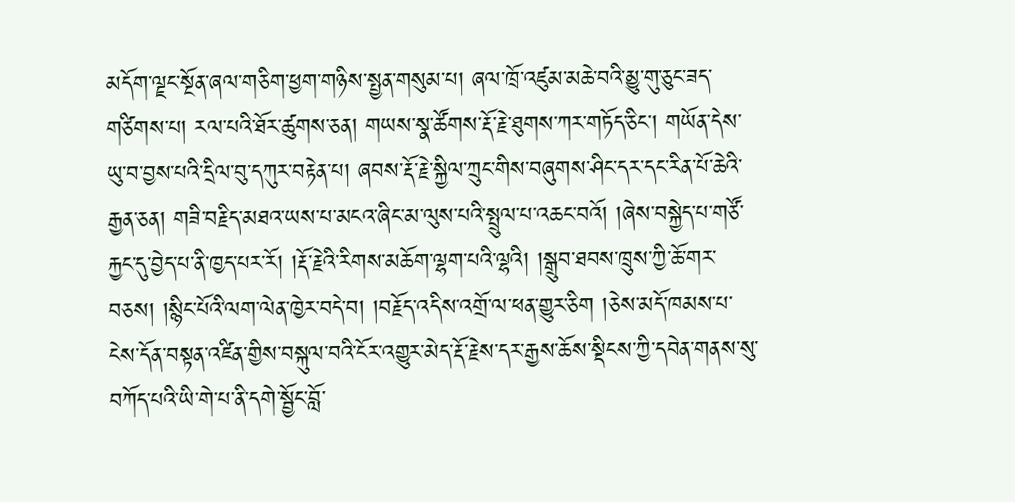མདོག་ལྗང་སྔོན་ཞལ་གཅིག་ཕྱག་གཉིས་སྤྱན་གསུམ་པ། ཞལ་ཁྲོ་འཛུམ་མཆེ་བའི་མྱུ་གུ་ཅུང་ཟད་གཙིགས་པ། རལ་པའི་ཐོར་ཚུགས་ཅན། གཡས་སྣ་ཚོགས་རྡོ་རྗེ་ཐུགས་ཀར་གཏོད་ཅིང་། གཡོན་དེས་ཡུ་བ་བྱས་པའི་དྲིལ་བུ་དཀུར་བརྟེན་པ། ཞབས་རྡོ་རྗེ་སྐྱིལ་ཀྲུང་གིས་བཞུགས་ཤིང་དར་དང་རིན་པོ་ཆེའི་རྒྱན་ཅན། གཟི་བརྗིད་མཐའ་ཡས་པ་མངའ་ཞིང་མ་ལུས་པའི་སྤྲུལ་པ་འཆང་བའོ། །ཞེས་བསྐྱེད་པ་གཙོ་རྐྱང་དུ་བྱེད་པ་ནི་ཁྱད་པར་རོ། །རྡོ་རྗེའི་རིགས་མཆོག་ལྷག་པའི་ལྷའི། །སྒྲུབ་ཐབས་ཁྲུས་ཀྱི་ཆོ་གར་བཅས། །སྙིང་པོའི་ལག་ལེན་ཁྱེར་བདེ་བ། །བརྗོད་འདིས་འགྲོ་ལ་ཕན་གྱུར་ཅིག །ཅེས་མདོ་ཁམས་པ་ངེས་དོན་བསྟན་འཛིན་གྱིས་བསྐུལ་བའི་ངོར་འགྱུར་མེད་རྡོ་རྗེས་དར་རྒྱས་ཆོས་སྡིངས་ཀྱི་དབེན་གནས་སུ་བཀོད་པའི་ཡི་གེ་པ་ནི་དགེ་སྦྱོང་བློ་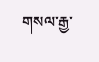གསལ་རྒྱ་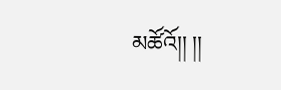མཚོའོ།། །།